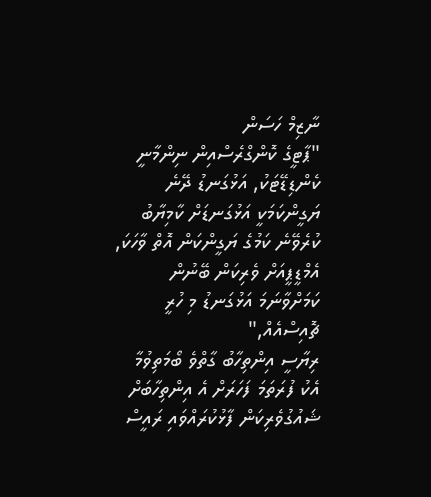ނާޒިމް ހަސަން
"ޕާޓީގެ ކޮންގްރެސްއިން ނިންމާނީ ކެންޑިޑޭޓަކު, އަޅުގަނޑު ދޭނެ ޔަގީންކަމަކީ އަޅުގަނޑަށް ކާމިޔާބު ކުރެވޭނެ ކަމުގެ ޔަގީންކަން އޮތް ވާހަކަ, އެމްޑީޕީއަށް ވެރިކަން ބޭނުން ކަމަށްވާނަމަ އަޅުގަނޑު މި ހުރީ ޗޮއިސްއެއް,"
ރިޔާސީ އިންތިހާބު ގާތްވެ ބޯމަތިވުމާ އެކު ފުރަތަމަ ފަހަރަށް އެ އިންތިހާބަށް ޝައުގުވެރިކަން ފާޅުކުރައްވައި ރައީސް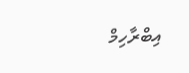އިބްރާހިމް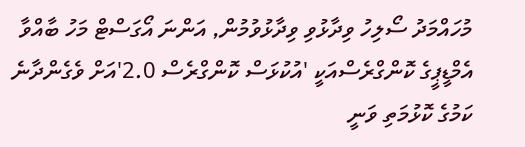މުހައްމަދު ސޯލިހު ވިދާޅުވި ވިދާޅުވުމުން, އަންނަ އޯގަސްޓް މަހު ބާއްވާ އެމްޑީޕީގެ ކޮންގްރެސްއަކީ 'އުކުޅަސް ކޮންގްރެސް 2.0'އަށް ވެގެންދާނެ ކަމުގެ ކޮޅުމަތި ވަނީ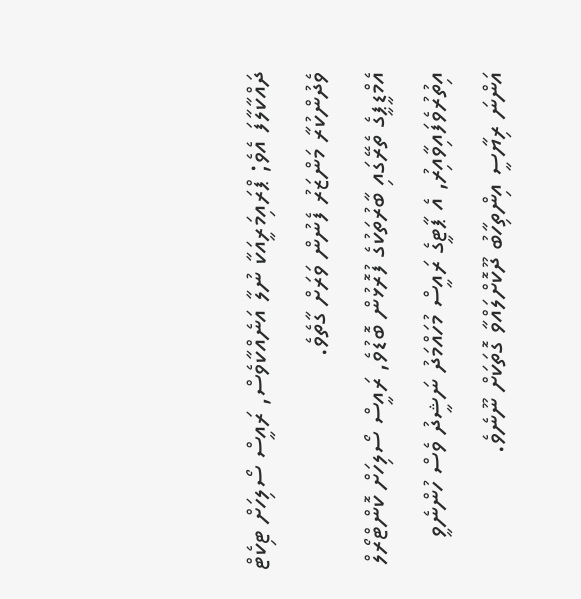ދައްކާލާފަ އެވެ; ޕްރައިމަރީއަކާ ނުލާ އަނެއްކާވެސް, ރައީސް ސޯލިހަށް ޓިކެޓް ވެދުންކުރާ މަންޒަރު ފެނުން ވަރަށް ގާތެވެ.
އެމްޑީޕީގެ ތެރޭގައި ބާރުތަކުގެ ފުރޮޅުން ބޮޑުވެ, ރައީސް ސޯލިހަށް ކޮންޓްރޯލް އިތުރުވެފައިވާއިރު, އެ ޕާޓީގެ ރައީސް މުހައްމަދު ނަޝީދު ވެސް ހުންނެވީ އަންނަ ރިޔާސީ އިންތިހާބު ދޫކޮށްލައްވާ ގޮތަކަށް ނޫނެވެ.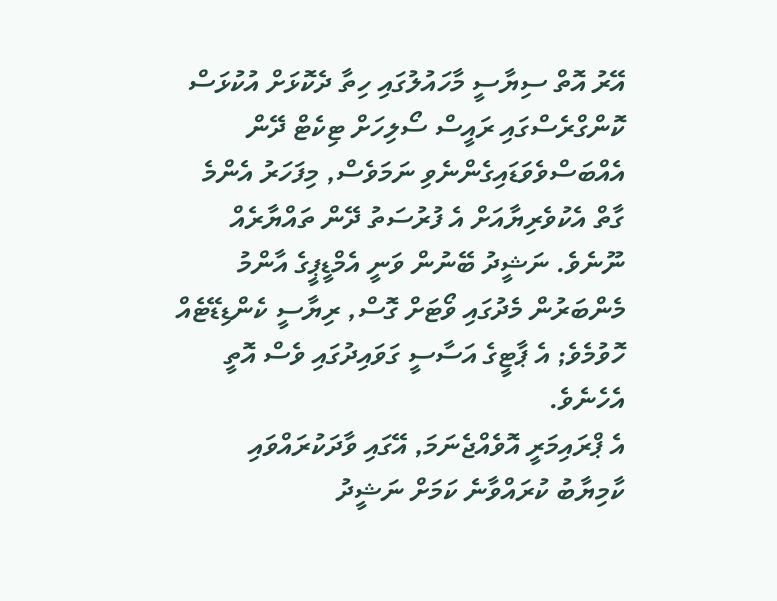އޭރު އޮތް ސިޔާސީ މާހައުލުގައި ހިތާ ދެކޮޅަށް އުކުޅަސް ކޮންގްރެސްގައި ރައީސް ސޯލިހަށް ޓިކެޓް ދޭން އެއްބަސްވެވަޑައިގެންނެވި ނަމަވެސް, މިފަހަރު އެންމެ ގާތް އެކުވެރިޔާއަށް އެ ފުރުސަތު ދޭން ތައްޔާރެއް ނޫނެވެ. ނަޝީދު ބޭނުން ވަނީ އެމްޑީޕީގެ އާންމު މެންބަރުން މެދުގައި ވޯޓަށް ގޮސް, ރިޔާސީ ކެންޑިޑޭޓެއް ހޮވުމެވެ; އެ ޕާޓީގެ އަސާސީ ގަވައިދުގައި ވެސް އޮތީ އެހެނެވެ.
އެ ޕްރައިމަރީ އޮވެއްޖެނަމަ, އޭގައި ވާދަކުރައްވައި ކާމިޔާބު ކުރައްވާނެ ކަމަށް ނަޝީދު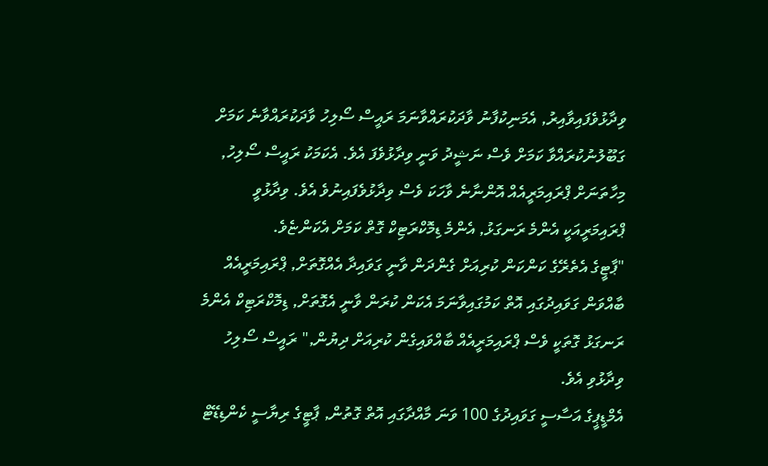ވިދާޅުވެފައިވާއިރު, އެމަނިކުފާނު ވާދަކުރައްވާނަމަ ރައީސް ސޯލިހު ވާދަކުރައްވާނެ ކަމަށް ގަބޫލުނުކުރައްވާ ކަމަށް ވެސް ނަޝީދު ވަނީ ވިދާޅުވެފަ އެވެ. އެކަމަކު ރައީސް ސޯލިހު, މިހާތަނަށް ޕްރައިމަރީއެއް އޮންނާނެ ވާހަކަ ވެސް ވިދާޅުވެފައިނުވެ އެވެ. ވިދާޅުވީ ޕްރައިމަރީއަކީ އެންމެ ރަނގަޅު, އެންމެ ޑިމޮކްރަޓިކް ގޮތް ކަމަށް އެކަންޏެވެ.
"ޕާޓީގެ އެތެރޭގެ ކަންކަން ކުރިއަށް ގެންދަން ވާނީ ގަވައިދާ އެއްގޮތަށް, ޕްރައިމަރީއެއް ބާއްވަން ގަވައިދުގައި އޮތް ކަމުގައިވާނަމަ އެކަން ކުރަން ވާނީ އެގޮތަށް, ޑިމޮކްރަޓިކް އެންމެ ރަނގަޅު ގޮތަކީ ވެސް ޕްރައިމަރީއެއް ބާއްވައިގެން ކުރިއަށް ދިޔުން," ރައީސް ސޯލިހު ވިދާޅުވި އެވެ.
އެމްޑީޕީގެ އަސާސީ ގަވައިދުގެ 100 ވަނަ މާއްދާގައި އޮތް ގޮތުން, ޕާޓީގެ ރިޔާސީ ކެންޑިޑޭޓް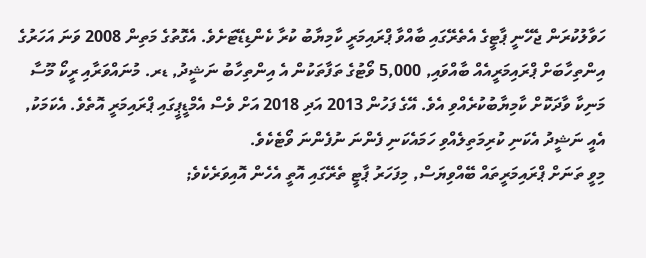ހަވާލުކުރަން ޖެހޭނީ ޕާޓީގެ އެތެރޭގައި ބާއްވާ ޕްރައިމަރީ ކާމިޔާބު ކުރާ ކެންޑިޑޭޓަށެވެ. އެގޮތުގެ މަތިން 2008 ވަނަ އަހަރުގެ އިންތިހާބަށް ޕްރައިމަރީއެއް ބާއްވައި, 5,000 ވޯޓުގެ ތަފާތަކުން އެ އިންތިހާބު ނަޝީދު, ޑރ. މުނައްވަރާއި ރީކޯ މޫސާ މަނިކާ ވާދަކޮށް ކާމިޔާބުކުރެއްވި އެވެ. އޭގެ ފަހުން 2013 އަދި 2018 އަށް ވެސް އެމްޑީޕީގައި ޕްރައިމަރީ އޮތެވެ. އެކަމަކު, އެއީ ނަޝީދު އެކަނި ކުރިމަތިލެއްވި ހަމައެކަނި ފެންނަ ނުފެންނަ ވޯޓެކެވެ.
މިވީ ތަނަށް ޕްރައިމަރީތައް ބޭއްވިޔަސް, މިފަހަރު ޕާޓީ ތެރޭގައި އޮތީ އެހެން އޮއިވަރެކެވެ;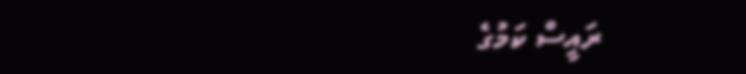ރައީސް ކަމުގެ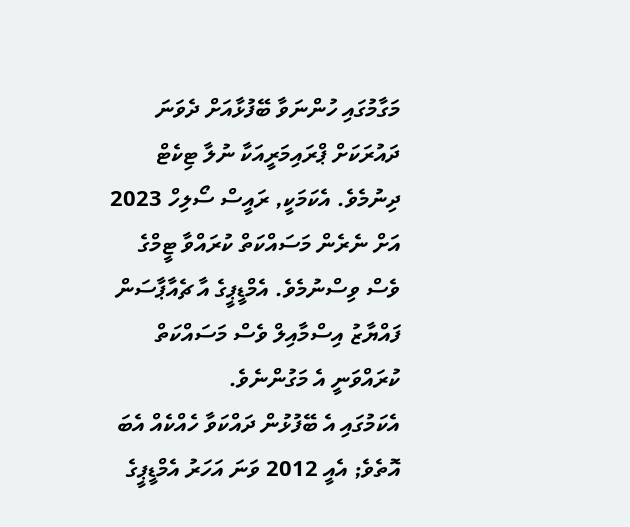މަގާމުގައި ހުންނަވާ ބޭފުޅާއަށް ދެވަނަ ދައުރަކަށް ޕްރައިމަރީއަކާ ނުލާ ޓިކެޓް ދިނުމެވެ. އެކަމަކީ, ރައީސް ސޯލިހް 2023 އަށް ނެރެން މަސައްކަތް ކުރައްވާ ޓީމްގެ ވެސް ވިސްނުމެވެ. އެމްޑީޕީގެ އާ ޗެއާޕާސަން ފައްޔާޒު އިސްމާއިލް ވެސް މަސައްކަތް ކުރައްވަނީ އެ މަގުންނެވެ.
އެކަމުގައި އެ ބޭފުޅުން ދައްކަވާ ހެއްކެއް އެބަ އޮތެވެ; އެއީ 2012 ވަނަ އަހަރު އެމްޑީޕީގެ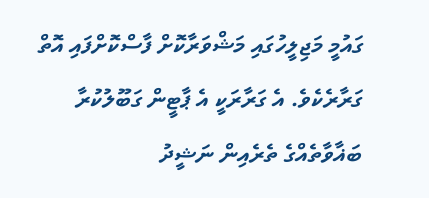ގައުމީ މަޖިލީހުގައި މަޝްވަރާކޮށް ފާސްކޮށްފައި އޮތް ގަރާރެކެވެ. އެ ގަރާރަކީ އެ ޕާޓީން ގަބޫލުކުރާ ބަޣާވާތެއްގެ ތެރެއިން ނަޝީދު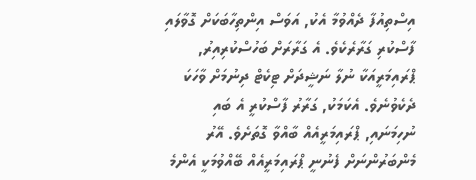އިސްތިއުފާ ދެއްވުމާ އެކު, އަވަސް އިންތިހާބަކަށް ގޮވާލައި ފާސްކުރި ގަރާރެކެވެ. އެ ގަރާރަށް ބަހުސްކުރިއިރު, ޕްރައިމަރީއަކާ ނުލާ ނަޝީދަށް ޓިކެޓް ދިނުމަށް ވާހަކަ ދެކެވުނެވެ. އެކަމަކު, ގަރާރު ފާސްކުރީ އެ ބައި ނުހިމަނައި, ޕްރައިމަރީއެއް ބާއްވާ ގޮތަށެވެ. އޭރު މެންބަރުންނަށް ފެނުނީ ޕްރައިމަރީއެއް ބޭއްވުމަކީ އެންމެ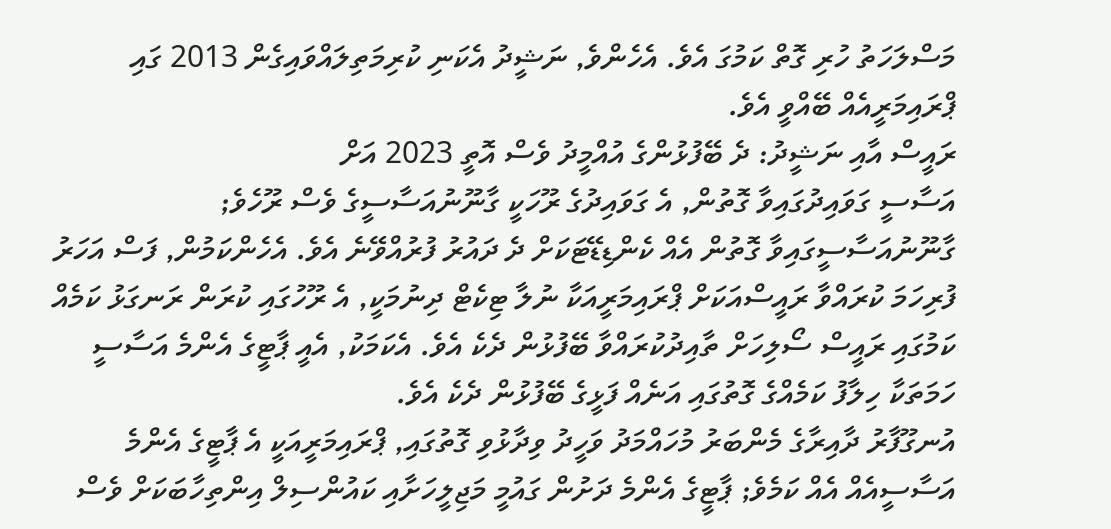މަސްލަހަތު ހުރި ގޮތް ކަމުގަ އެވެ. އެހެންވެ, ނަޝީދު އެކަނި ކުރިމަތިލައްވައިގެން 2013 ގައި ޕްރައިމަރީއެއް ބޭއްވީ އެވެ.
ރައީސް އާއި ނަޝީދު: ދެ ބޭފުޅުންގެ އުއްމީދު ވެސް އޮތީ 2023 އަށް
އަސާސީ ގަވައިދުގައިވާ ގޮތުން, އެ ގަވައިދުގެ ރޫހަކީ ގާނޫނުއަސާސީގެ ވެސް ރޫހެވެ; ގާނޫނުއަސާސީގައިވާ ގޮތުން އެއް ކެންޑިޑޭޓަކަށް ދެ ދައުރު ފުރުއްވޭނެ އެވެ. އެހެންކަމުން, ފަސް އަހަރު ފުރިހަމަ ކުރައްވާ ރައީސްއަކަށް ޕްރައިމަރީއަކާ ނުލާ ޓިކެޓް ދިނުމަކީ, އެ ރޫހުގައި ކުރަން ރަނގަޅު ކަމެއް ކަމުގައި ރައީސް ސޯލިހަށް ތާއިދުކުރައްވާ ބޭފުޅުން ދެކެ އެވެ. އެކަމަކު, އެއީ ޕާޓީގެ އެންމެ އަސާސީ ހަމަތަކާ ހިލާފު ކަމެއްގެ ގޮތުގައި އަނެއް ފަޅީގެ ބޭފުޅުން ދެކެ އެވެ.
އުނގޫފާރު ދާއިރާގެ މެންބަރު މުހައްމަދު ވަހީދު ވިދާޅުވި ގޮތުގައި, ޕްރައިމަރީއަކީ އެ ޕާޓީގެ އެންމެ އަސާސީއެއް އެއް ކަމެވެ; ޕާޓީގެ އެންމެ ދަށުން ގައުމީ މަޖިލީހަށާއި ކައުންސިލް އިންތިހާބަކަށް ވެސް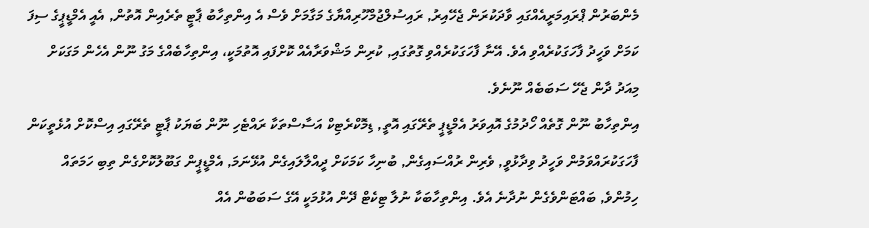މެންބަރުން ޕްރައިމަރީއެއްގައި ވާދަކުރަން ޖެހޭއިރު, ރައިސުލްޖުމްހޫރިއްޔާގެ މަގާމަށް ވެސް އެ އިންތިހާބު ޕާޓީ ތެރެއިން އޮތުން, އެއީ އެމްޑީޕީގެ ސިފަ ކަމަށް ވަހީދު ފާހަގަކުރެއްވި އެވެ. އޭނާ ފާހަގަކުރެއްވި ގޮތުގައި, ކުރިން މަޝްވަރާއެއް ކޮށްފައި އޮތުމަކީ، އިންތިހާބެއްގެ މަގު ނޫން އެހެން މަގަކަށް މިއަދު ދާން ޖެހޭ ސަބަބެއް ނޫނެވެ.
އިންތިހާބު ނޫން ގޮތެއް ހޯދުމުގެ އޮއިވަރު އެމްޑީޕީ ތެރޭގައި އޮތީ, ޑިމޮކްރެޓިކް އަސާސްތަކާ ރައްޓެހި ނޫން ބަޔަކު ޕާޓީ ތެރޭގައި އިސްކޮށް އުޅެތީކަން ފާހަގަކުރައްވަމުން ވަހީދު ވިދާޅުވީ, ވެރިން ރުއްސައިގެން, ބުނިހާ ކަމަކަށް ދީއްލާލައިގެން އުޅޭނަމަ, އެމްޑީޕީން ގަބޫލުކޮށްގެން ތިބި ހަމަތައް ހިމުންވެ, ބައްޓަންވެގެން ނުދާނެ އެވެ. އިންތިހާބަކާ ނުލާ ޓިކެޓް ދޭން އުޅުމަކީ އޭގެ ސަބަބުން އެއް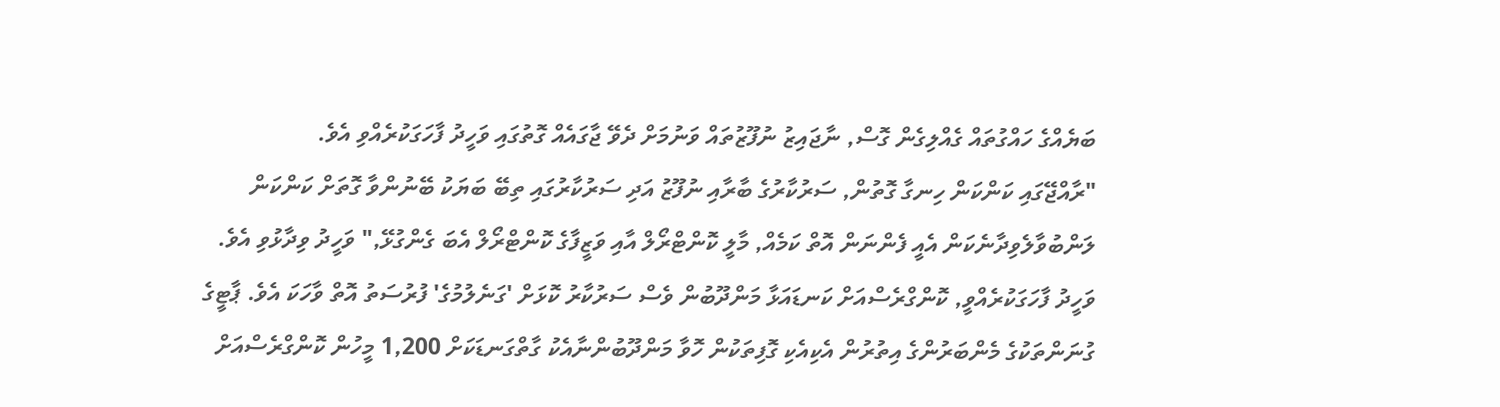ބަޔެއްގެ ހައްގުތައް ގެއްލިގެން ގޮސް, ނާޖައިޒު ނުފޫޒުތައް ވަނުމަށް ދެވޭ ޖާގައެއް ގޮތުގައި ވަހީދު ފާހަގަކުރެއްވި އެވެ.
"ރާއްޖޭގައި ކަންކަން ހިނގާ ގޮތުން, ސަރުކާރުގެ ބާރާއި ނުފޫޒު އަދި ސަރުކާރުގައި ތިބޭ ބަޔަކު ބޭނުންވާ ގޮތަށް ކަންކަން ލަންބުވާލެވިދާނެކަން އެއީ ފެންނަން އޮތް ކަމެއް, މާލީ ކޮންޓްރޯލް އާއި ވަޒީފާގެ ކޮންޓްރޯލް އެބަ ގެންގުޅޭ," ވަހީދު ވިދާޅުވި އެވެ.
ވަހީދު ފާހަގަކުރެއްވީ, ކޮންގްރެސްއަށް ކަނޑައަޅާ މަންދޫބުން ވެސް ސަރުކާރު ކޮޅަށް 'ގަނެލުމުގެ' ފުރުސަތު އޮތް ވާހަކަ އެވެ. ޕާޓީގެ ގުނަންތަކުގެ މެންބަރުންގެ އިތުރުން އެކިއެކި ގޮފިތަކުން ހޮވާ މަންދޫބުންނާއެކު ގާތްގަނޑަކަށް 1,200 މީހުން ކޮންގްރެސްއަށް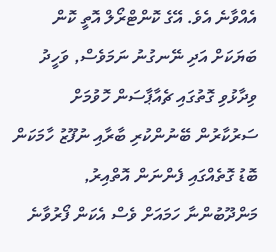އެއްވާނެ އެވެ. އޭގެ ކޮންޓްރޯލް އޮތީ ކޮން ބަޔަކަށް އަދި ނޭނގުނު ނަމަވެސް, ވަހީދު ވިދާޅުވި ގޮތުގައި ޗެއާޕާސަން ހޮވުމަށް ސަރުކާރުން ބޭނުންކުރި ބާރާއި ނުފޫޒު ހާމަކަން ބޮޑު ގޮތެއްގައި ފެންނަން އޮތްއިރު, މަންދޫބުންނާ ހަމައަށް ވެސް އެކަން ފޯރުވާނެ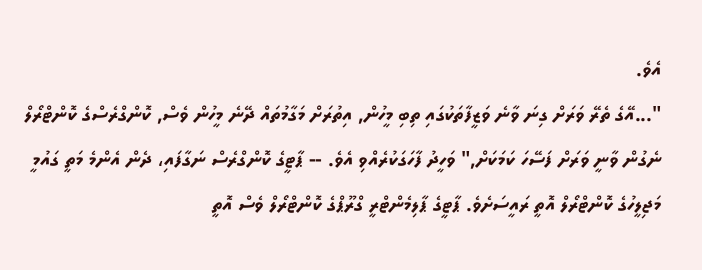އެވެ.
"...އޭގެ ތެރޭ ވަރަށް ގިނަ ވާނެ ވަޒީފާތަކުގައި ތިބި މީހުން, އިތުރަށް މަގާމުތައް ދޭނެ މީހުން ވެސް, ކޮންގްރެސްގެ ކޮންޓްރޯލް ނެގުން ވާނީ ވަރަށް ފަސޭހަ ކަމަކަށް," ވަހީދު ފާހަގަކުރެއްވި އެވެ. -- ޕާޓީގެ ކޮންގްރެސް ނަގާފައި، ދެން އެންމެ މަތީ ގައުމީ މަޖިލީހުގެ ކޮންޓްރޯލް އޮތީ ރައީސަށެވެ. ޕާޓީގެ ޕާލިމެންޓްރީ ގްރޫޕްގެ ކޮންޓްރޯލް ވެސް އޮތީ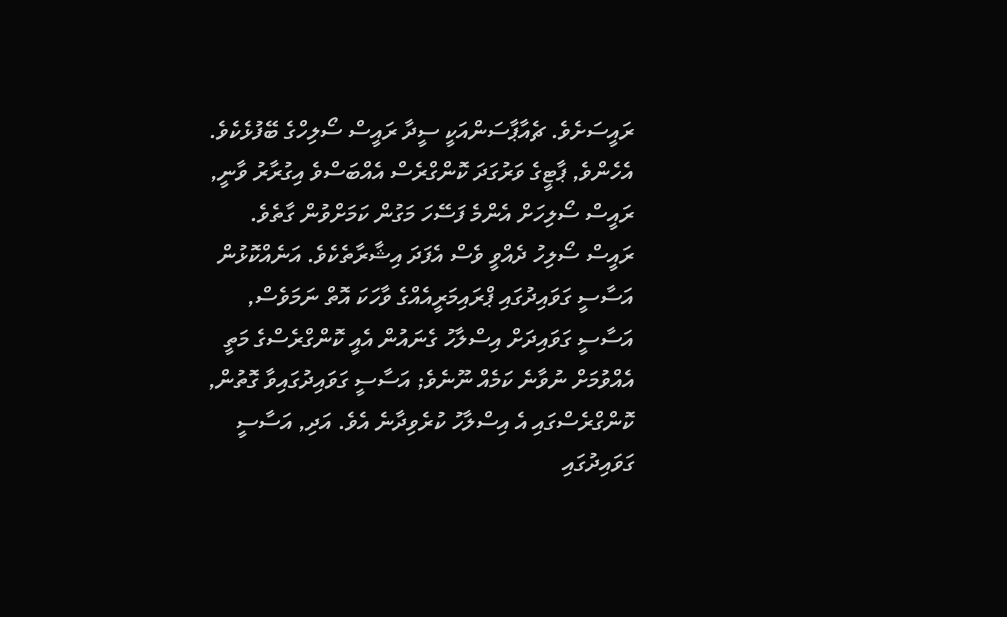ރައީސަށެވެ. ޗެއާޕާސަންއަކީ ސީދާ ރައީސް ސޯލިހްގެ ބޭފުޅެކެވެ.
އެހެންވެ, ޕާޓީގެ ވަރުގަދަ ކޮންގްރެސް އެއްބަސްވެ އިގުރާރު ވާނީ, ރައީސް ސޯލިހަށް އެންމެ ފަސޭހަ މަގުން ކަމަށްވުން ގާތެވެ. ރައީސް ސޯލިހު ދެއްވީ ވެސް އެފަދަ އިޝާރާތެކެވެ. އަނެއްކޮޅުން އަސާސީ ގަވައިދުގައި ޕްރައިމަރީއެއްގެ ވާހަކަ އޮތް ނަމަވެސް, އަސާސީ ގަވައިދަށް އިސްލާހު ގެނައުން އެއީ ކޮންގްރެސްގެ މަތީ އެއްވުމަށް ނުވާނެ ކަމެއް ނޫނެވެ; އަސާސީ ގަވައިދުގައިވާ ގޮތުން, ކޮންގްރެސްގައި އެ އިސްލާހު ކުރެވިދާނެ އެވެ. އަދި, އަސާސީ ގަވައިދުގައި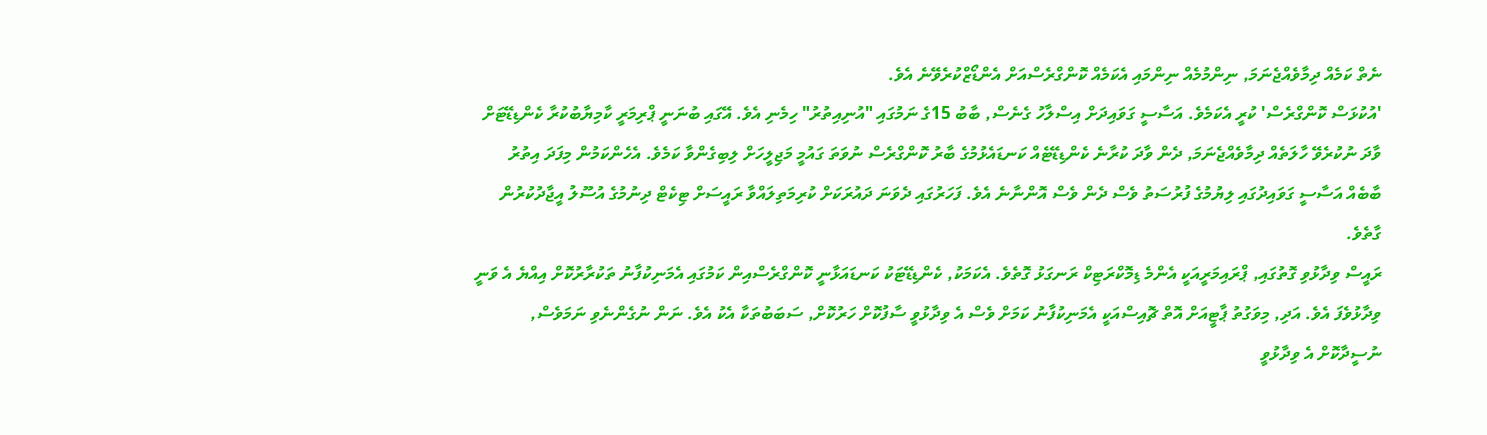ނެތް ކަމެއް ދިމާވެއްޖެނަމަ, ނިންމުމެއް ނިންމައި އެކަމެއް ކޮންގްރެސްއަށް އެންޑޯޒްކުރެވޭނެ އެވެ.
'އުކުޅަސް ކޮންގްރެސް' ކުރީ އެކަމެވެ. އަސާސީ ގަވައިދަށް އިސްލާހު ގެނެސް, ބާބު 15ގެ ނަމުގައި "އުނިއިތުރު" ހިމެނި އެވެ. އޭގައި ބުނަނީ ޕްރިމަރީ ކާމިޔާބުކުރާ ކެންޑިޑޭޓަށް ވާދަ ނުކުރެވޭ ހާލަތެއް ދިމާވެއްޖެނަމަ, ދެން ވާދަ ކުރާނެ ކެންޑިޑޭޓެއް ކަނޑައެޅުމުގެ ބާރު ކޮންގްރެސް ނުވަތަ ގައުމީ މަޖިލީހަށް ލިބިގެންވާ ކަމެވެ. އެހެންކަމުން މިފަދަ އިތުރު ބާބެއް އަސާސީ ގަވައިދުގައި ލިޔުމުގެ ފުރުސަތު ވެސް ދެން ވެސް އޮންނާނެ އެވެ. ފަހަރުގައި ދެވަނަ ދައުރަކަށް ކުރިމަތިލައްވާ ރައީސަށް ޓިކެޓް ދިނުމުގެ އުސޫލު އީޖާދުކުރުން ގާތެވެ.
ރައީސް ވިދާޅުވި ގޮތުގައި, ޕްރައިމަރީއަކީ އެންމެ ޑިމޮކްރަޓިކް ރަނގަޅު ގޮތެވެ. އެކަމަކު, ކެންޑިޑޭޓަކު ކަނޑައަޅާނީ ކޮންގްރެސްއިން ކަމުގައި އެމަނިކުފާނު ތަކުރާރުކޮށް އިއްޔެ އެ ވަނީ ވިދާޅުވެފަ އެވެ. އަދި, މިވަގުތު ޕާޓީއަށް އޮތް ޗޮއިސްއަކީ އެމަނިކުފާނު ކަމަށް ވެސް އެ ވިދާޅުވީ ސާފުކޮށް ހަރުކޮށް, ސަބަބުތަކާ އެކު އެވެ. ނަން ނުގެންނެވި ނަމަވެސް, ނުސީދާކޮށް އެ ވިދާޅުވީ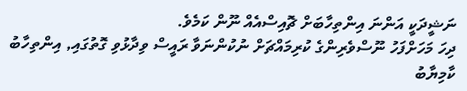ނަޝީދަކީ އަންނަ އިންތިހާބަށް ޗޮއިސްއެއް ނޫން ކަމެވެ.
ދިހަ މަހަށްފަހު ނޫސްވެރިންގެ ކުރިމައްޗަށް ނުކުންނަވާ ރައީސް ވިދާޅުވި ގޮތުގައި, އިންތިހާބު ކާމިޔާބު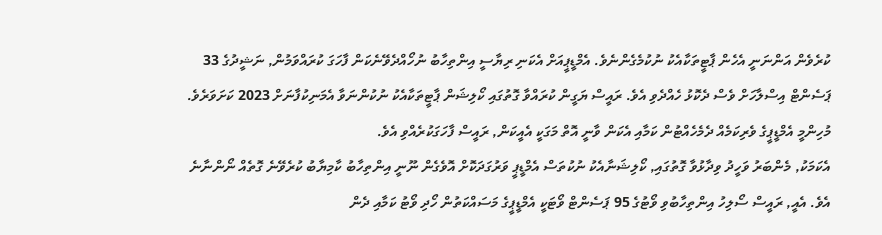ކުރެވެން އަންނަނީ އެހެން ޕާޓީތަކާއެކު ނުކުމެގެންނެވެ. އެމްޑީޕީއަށް އެކަނި ރިޔާސީ އިންތިހާބު ނުހޯއްދެވޭނެކަން ފާހަގަ ކުރައްވަމުން, ނަޝީދުގެ 33 ޕަސެންޓް އިސްލާހަށް ވެސް ދެކޮޅު ހެއްދެވި އެވެ. ރައީސް ޔަގީން ކުރައްވާ ގޮތުގައި ކޯލިޝަން ޕާޓީތަކާއެކު ނުކުންނަވާ އެމަނިކުފާނަށް 2023 ކަށަވަރެވެ. މުހިންމީ އެމްޑީޕީގެ ވެރިކަމެއް ދެމެހެއްޓުން ކަމާއި އެކަން ވާނީ އޮތް މަގަކީ އެއީކަން, ރައީސް ފާހަގަކުރެއްވި އެވެ.
އެކަމަކު, މެންބަރު ވަހީދު ވިދާޅުވާ ގޮތުގައި, ކޯލިޝަނާއެކު ނުކުތަސް އެމްޑީޕީ ވަރުގަދަކޮށް އޮވެގެން ނޫނީ އިންތިހާބު ކާމިޔާބު ކުރެވޭނެ ގޮތެއް ނޯންނާނެ އެވެ. އެއީ, ރައީސް ސޯލިހު އިންތިހާބުވި ވޯޓުގެ 95 ޕަސެންޓް ވޯޓަކީ އެމްޑީޕީގެ މަސައްކަތުން ހޯދި ވޯޓު ކަމާއި ދެން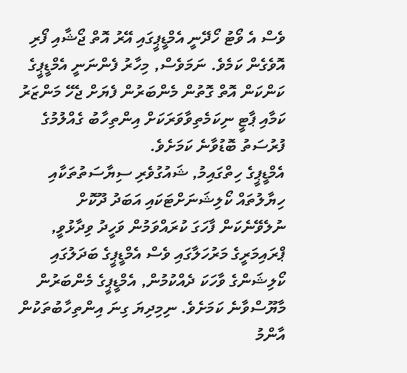ވެސް އެ ވޯޓު ހޯދޭނީ އެމްޑީޕީގައި އޭރު އޮތް ޖޯޝާއި ފޯރި އޮވެގެން ކަމެވެ. ނަމަވެސް, މިހާރު ފެންނަނީ އެމްޑީޕީގެ ކަންކަން އޮތް ގޮތުން މެންބަރުން ފެޔަށް ޖެހޭ މަންޒަރު ކަމާއި ޕާޓީ ނިކަމެތިވާވަރަކަށް އިންތިހާބު ގެއްލުމުގެ ފުރުސަތު ބޮޑުވާނެ ކަމަށެވެ.
އެމްޑީޕީގެ ހިތްގައިމު, ޝައުގުވެރި ސިޔާސަތުތަކާއި ހިޔާލުތައް ކޯލިޝަނަށްޓަކައި އަބަދު ދޫކޮށް ނުލެވޭނެކަން ފާހަގަ ކުރައްވަމުން ވަހީދު ވިދާޅުވީ, ޕްރައިމަރީގެ މަރުހަލާގައި ވެސް އެމްޑީޕީގެ ބަދަލުގައި ކޯލިޝަންގެ ވާހަކަ ދެއްކުމުން, އެމްޑީޕީގެ މެންބަރުން މާޔޫސްވާނެ ކަމަށެވެ. ނިމިދިޔަ ގިނަ އިންތިހާބުތަކުން އާންމު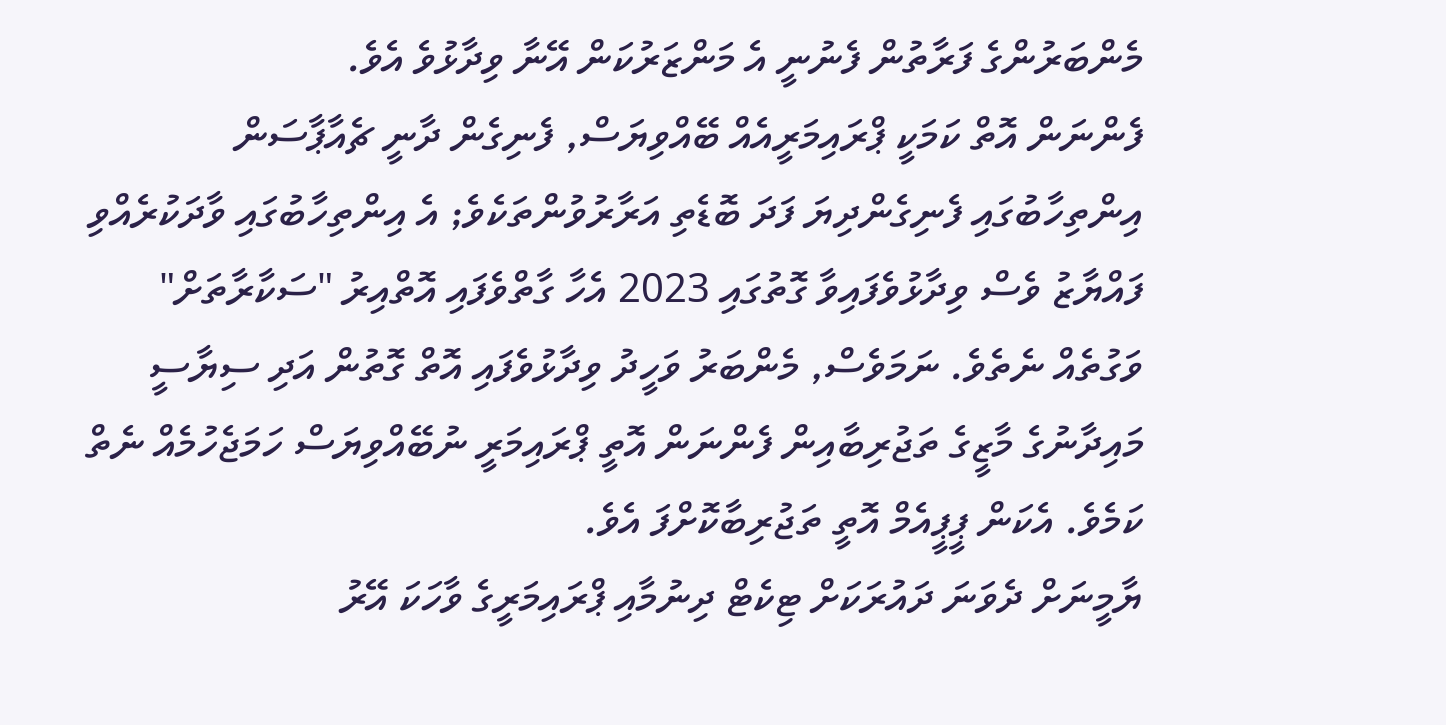މެންބަރުންގެ ފަރާތުން ފެނުނީ އެ މަންޒަރުކަން އޭނާ ވިދާޅުވެ އެވެ.
ފެންނަން އޮތް ކަމަކީ ޕްރައިމަރީއެއް ބޭއްވިޔަސް, ފެނިގެން ދާނީ ޗެއާޕާސަން އިންތިހާބުގައި ފެނިގެންދިޔަ ފަދަ ބޮޑެތި އަރާރުވުންތަކެވެ; އެ އިންތިހާބުގައި ވާދަކުރެއްވި ފައްޔާޒު ވެސް ވިދާޅުވެފައިވާ ގޮތުގައި 2023 އެހާ ގާތްވެފައި އޮތްއިރު "ސަކާރާތަށް" ވަގުތެއް ނެތެވެ. ނަމަވެސް, މެންބަރު ވަހީދު ވިދާޅުވެފައި އޮތް ގޮތުން އަދި ސިޔާސީ މައިދާނުގެ މާޒީގެ ތަޖުރިބާއިން ފެންނަން އޮތީ ޕްރައިމަރީ ނުބޭއްވިޔަސް ހަމަޖެހުމެއް ނެތް ކަމެވެ. އެކަން ޕީޕީއެމް އޮތީ ތަޖުރިބާކޮށްފަ އެވެ.
ޔާމީނަށް ދެވަނަ ދައުރަކަށް ޓިކެޓް ދިނުމާއި ޕްރައިމަރީގެ ވާހަކަ އޭރު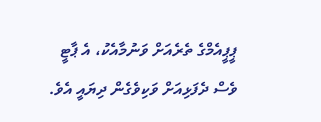ޕީޕީއެމްގެ ތެރެއަށް ވަނުމާއެކު، އެ ޕާޓީ ވެސް ދެފަޅިއަށް ވަކިވެގެން ދިޔައީ އެވެ.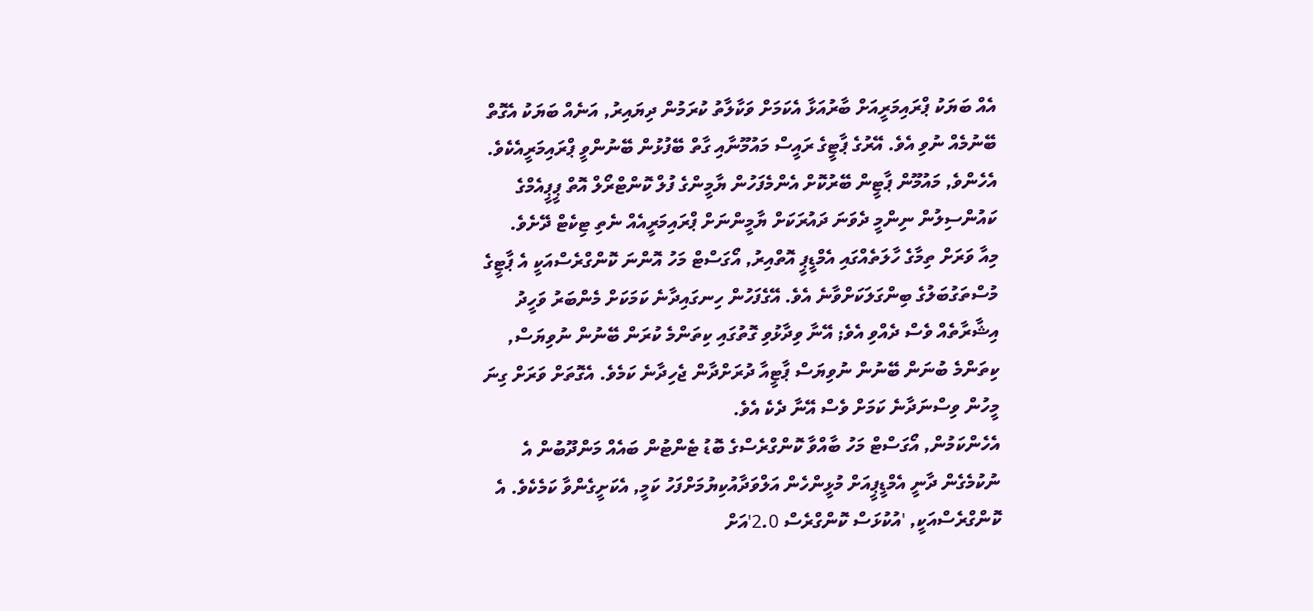އެއް ބަޔަކު ޕްރައިމަރީއަށް ބާރުއަޅާ އެކަމަށް ވަކާލާތު ކުރަމުން ދިޔައިރު, އަނެއް ބަޔަކު އެގޮތް ބޭނުމެއް ނުވި އެވެ. އޭރުގެ ޕާޓީގެ ރައީސް މައުމޫނާއި ގާތް ބޭފުޅުން ބޭނުންވީ ޕްރައިމަރީއެކެވެ. އެހެންވެ, މައުމޫން ޕާޓީން ބޭރުކޮށް އެންމެފަހުން ޔާމީންގެ ފުލް ކޮންޓްރޯލް އޮތް ޕީޕީއެމްގެ ކައުންސިލުން ނިންމީ ދެވަނަ ދައުރަކަށް ޔާމީންނަށް ޕްރައިމަރީއެއް ނެތި ޓިކެޓް ދޭށެވެ.
މިއާ ވަރަށް ތިމާގެ ހާލަތެއްގައި އެމްޑީޕީ އޮތްއިރު, އޯގަސްޓް މަހު އޮންނަ ކޮންގްރެސްއަކީ އެ ޕާޓީގެ މުސްތަގުބަލުގެ ބިންގަލަކަށްވާނެ އެވެ. އޭގެފަހުން ހިނގައިދާނެ ކަމަކަށް މެންބަރު ވަހީދު އިޝާރާތެއް ވެސް ދެއްވި އެވެ; އޭނާ ވިދާޅުވި ގޮތުގައި ކިތަންމެ ކުރަން ބޭނުން ނުވިޔަސް, ކިތަންމެ ބުނަން ބޭނުން ނުވިޔަސް ޕާޓީއާ ދުރަށްދާން ޖެހިދާނެ ކަމެވެ. އެގޮތަށް ވަރަށް ގިނަ މީހުން ވިސްނަދާނެ ކަމަށް ވެސް އޭނާ ދެކެ އެވެ.
އެހެންކަމުން, އޯގަސްޓް މަހު ބާއްވާ ކޮންގްރެސްގެ ބޮޑު ޓެންޓުން ބައެއް މަންދޫބުން އެ ނުކުމެގެން ދާނީ އެމްޑީޕީއަށް މުޅީންހެން އަލްވަދާއުކިޔުމަށްފަހު ކަމީ, އެކަށީގެންވާ ކަމެކެވެ. އެ ކޮންގްރެސްއަކީ, 'އުކުޅަސް ކޮންގްރެސް 2.0'އަށް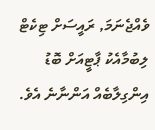ވެއްޖެނަމަ, ރައީސަށް ޓިކެޓް ލިބުމާއެކު ޕާޓީއަށް ބޮޑު އިންގިލާބެއް އަންނާނެ އެވެ.